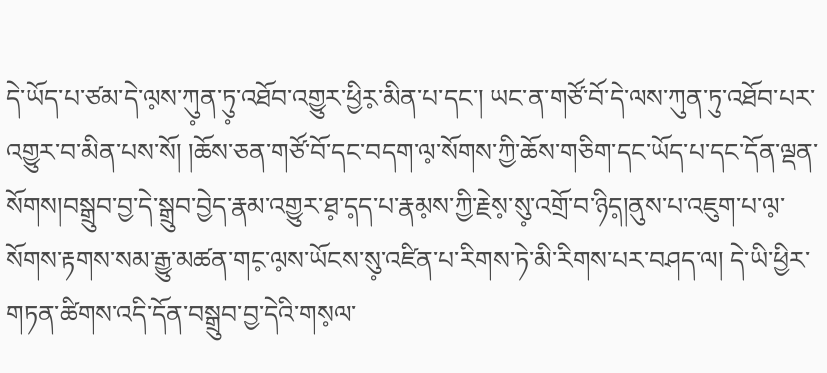དེ་ཡོད་པ་ཙམ་དེ་ལ༷ས་ཀུ༷ན་ཏུ༷་འཐོབ་འགྱུར་ཕྱིར༷་མིན་པ་དང་། ཡང་ན་གཙོ་བོ་དེ་ལས་ཀུན་ཏུ་འཐོབ་པར་འགྱུར་བ་མིན་པས་སོ། །ཆོས་ཅན་གཙོ་བོ་དང་བདག་ལ༷་སོགས་ཀྱི་ཆོས་གཅིག་དང་ཡོད་པ་དང་དོན་ལྡན་སོགས།བསྒྲུབ་བྱ་དེ་སྒྲུབ་བྱེད་རྣམ་འགྱུར་ཐ༷་ད༷ད་པ་རྣམ༷ས་ཀྱི་རྗེས༷་སུ༷་འགྲོ་བ་ཉིད༷།ནུས་པ་འཇུག་པ་ལ༷་སོགས་རྟགས་སམ་རྒྱུ་མཚན་གང༷་ལ༷ས་ཡོངས་སུ༷་འཛིན་པ་རིགས་ཏེ་མི་རིགས་པར་བཤད་ལ། དེ་ཡི་ཕྱིར་གཏན་ཚིགས་འདི་དོན་བསྒྲུབ་བྱ་དེའི་གས༷ལ་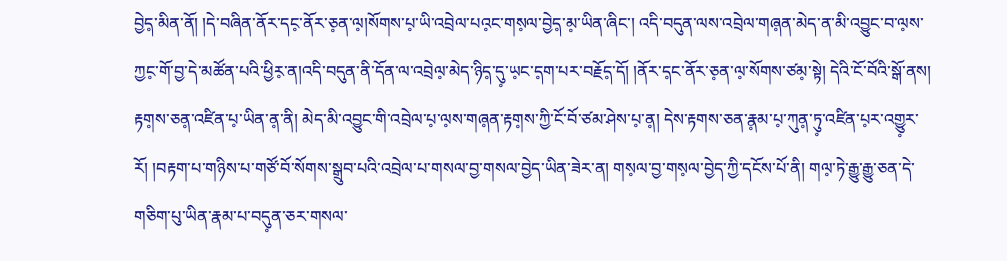བྱེད༷་མིན་ནོ། །དེ་བཞིན་ནོར་དང༷་ནོར་ཅ༷ན་ལ༷།སོགས་པ༷་ཡི་འབྲེལ་པའ༷ང་གས༷ལ་བྱེད༷་མ༷་ཡིན་ཞིང་། འདི་བདུན་ལས་འབྲེལ་གཞ༷ན་མེད་ན་མི་འབྱུང་བ་ལ༷ས་ཀྱང༷་གོ་བྱ་དེ་མཚོན་པའི་ཕྱིར༷་ན།འདི་བདུན་ནི་དོན་ལ་འབྲེལ༷་མེད་ཉིད༷་དུ༷་ཡ༷ང་ད༷ག་པར་བརྗོད༷་དོ། །ནོར་ད༷ང་ནོར་ཅ༷ན་ལ༷་སོགས་ཙམ༷་སྟེ། དེའི་ངོ་བོའི་སྒོ་ནས། རྟག༷ས་ཅན༷་འཛིན་པ༷་ཡིན་ན༷་ནི། མེད་མི་འབྱུང་གི་འབྲེལ་པ༷་ལ༷ས་གཞ༷ན་རྟག༷ས་ཀྱི་ངོ་བོ་ཙམ་ཤེས་པ༷་ན༷། དེས་རྟགས་ཅན་རྣ༷མ་པ༷་ཀུན༷་ཏུ༷་འཛིན་པ༷ར་འགྱུ༷ར་རོ། །བརྟག་པ་གཉིས་པ་གཙོ་བོ་སོགས་སྒྲུབ་པའི་འབྲེལ་པ་གསལ་བྱ་གསལ་བྱེད་ཡིན་ཟེར་ན། གས༷ལ་བྱ་གས༷ལ་བྱེད་ཀྱི་དངོས་པོ་ནི། གལ༷་ཏེ་རྒྱུ་རྒྱུ་ཅན་དེ་གཅིག་པུ་ཡིན་རྣམ་པ་བདུ༷ན་ཅར་གསལ་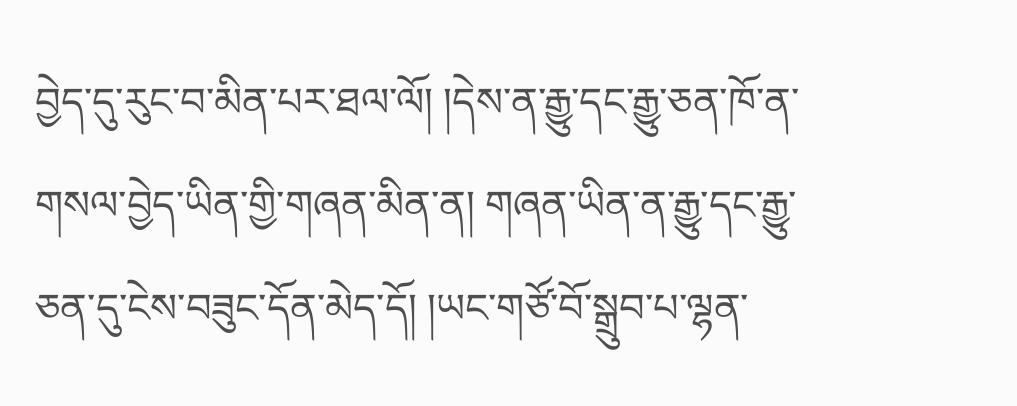བྱེད་དུ་རུང་བ་མིན་པར་ཐལ་ལོ། །དེས་ན་རྒྱུ་དང་རྒྱུ་ཅན་ཁོ་ན་གསལ་བྱེད་ཡིན་གྱི་གཞན་མིན་ན། གཞན་ཡིན་ན་རྒྱུ་དང་རྒྱུ་ཅན་དུ་ངེས་བཟུང་དོན་མེད་དོ། །ཡང་གཙོ་བོ་སྒྲུབ་པ་ལྷན་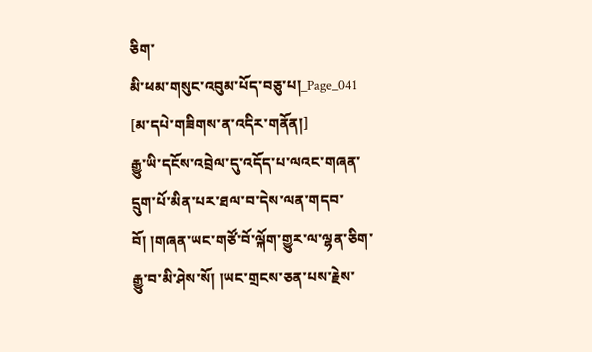ཅིག་
མི་ཕམ་གསུང་འབུམ་པོད་བཅུ་པ།_Page_041
[མ་དཔེ་གཟིགས་ན་འདིར་གནོན།]
རྒྱུ་ཡི་དངོས་འབྲེལ་དུ་འདོད་པ་ལའང་གཞན་དྲུག་པོ་མིན་པར་ཐལ་བ་དེས་ལན་གདབ་བོ། །གཞན་ཡང་གཙོ་བོ་ལྐོག་གྱུར་ལ་ལྷན་ཅིག་རྒྱུ་བ་མི་ཤེས་སོ། །ཡང་གྲངས་ཅན་པས་རྗེས་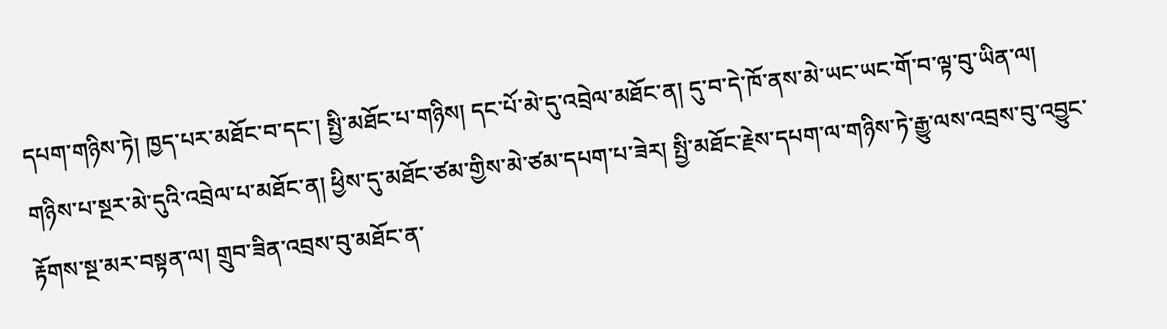དཔག་གཉིས་ཏེ། ཁྱད་པར་མཐོང་བ་དང་། སྤྱི་མཐོང་པ་གཉིས། དང་པོ་མེ་དུ་འབྲེལ་མཐོང་ན། དུ་བ་དེ་ཁོ་ནས་མེ་ཡང་ཡང་གོ་བ་ལྟ་བུ་ཡིན་ལ། གཉིས་པ་སྔར་མེ་དུའི་འབྲེལ་པ་མཐོང་ན། ཕྱིས་དུ་མཐོང་ཙམ་གྱིས་མེ་ཙམ་དཔག་པ་ཟེར། སྤྱི་མཐོང་རྗེས་དཔག་ལ་གཉིས་ཏེ་རྒྱུ་ལས་འབྲས་བུ་འབྱུང་རྟོགས་སྔ་མར་བསྟན་ལ། གྲུབ་ཟིན་འབྲས་བུ་མཐོང་ན་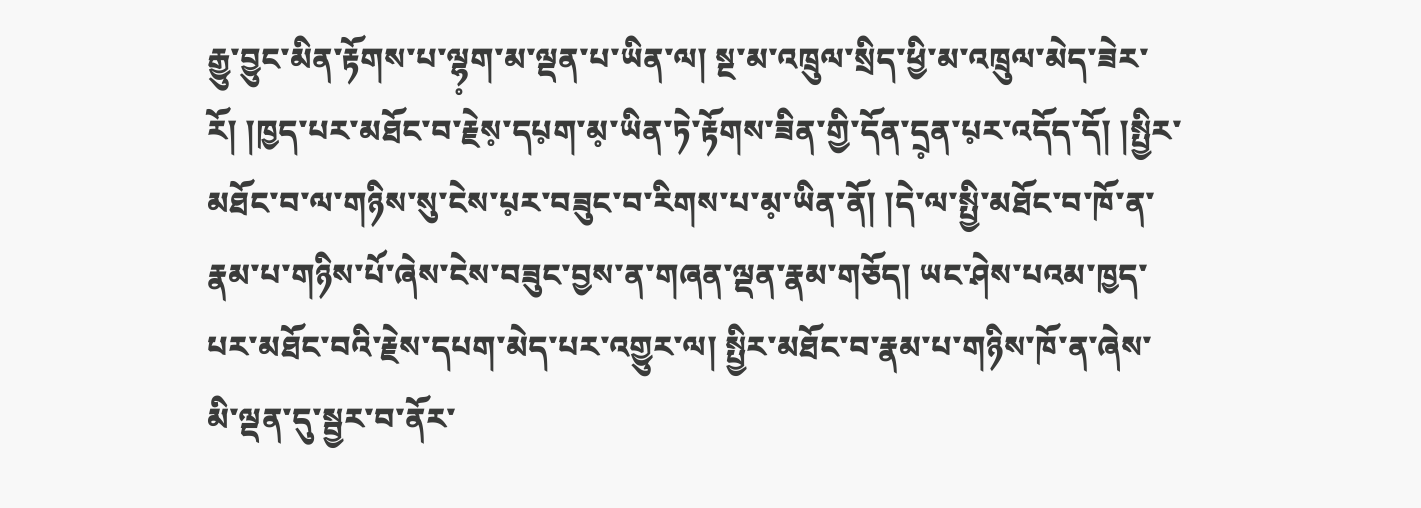རྒྱུ་བྱུང་མིན་རྟོགས་པ་ལྷ༷ག་མ་ལྡན་པ་ཡིན་ལ། སྔ་མ་འཁྲུལ་སྲིད་ཕྱི་མ་འཁྲུལ་མེད་ཟེར་རོ། །ཁྱད་པར་མཐོང་བ་རྗེས༷་དཔ༷ག་མ༷་ཡིན་ཏེ་རྟོགས་ཟིན་གྱི་དོན་དྲ༷ན་པ༷ར་འདོད་དོ། །སྤྱིར་མཐོང་བ་ལ་གཉིས་སུ་ངེས་པ༷ར་བཟུང་བ་རིགས་པ་མ༷་ཡིན་ནོ། །དེ་ལ་སྤྱི་མཐོང་བ་ཁོ་ན་རྣམ་པ་གཉིས་པོ་ཞེས་ངེས་བཟུང་བྱས་ན་གཞན་ལྡན་རྣམ་གཅོད། ཡང་ཤེས་པའམ་ཁྱད་པར་མཐོང་བའི་རྗེས་དཔག་མེད་པར་འགྱུར་ལ། སྤྱིར་མཐོང་བ་རྣམ་པ་གཉིས་ཁོ་ན་ཞེས་མི་ལྡན་དུ་སྦྱར་བ་ནོར་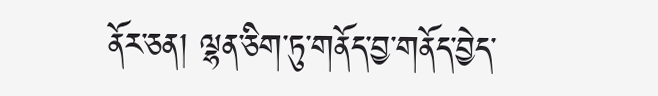ནོར་ཅན། ལྷན་ཅིག་ཏུ་གནོད་བྱ་གནོད་བྱེད་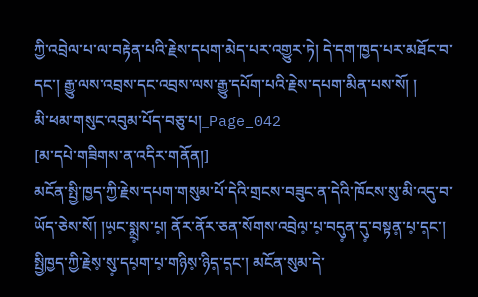ཀྱི་འབྲེལ་པ་ལ་བརྟེན་པའི་རྗེས་དཔག་མེད་པར་འགྱུར་ཏེ། དེ་དག་ཁྱད་པར་མཐོང་བ་དང་། རྒྱུ་ལས་འབྲས་དང་འབྲས་ལས་རྒྱུ་དཔོག་པའི་རྗེས་དཔག་མིན་པས་སོ། །
མི་ཕམ་གསུང་འབུམ་པོད་བཅུ་པ།_Page_042
[མ་དཔེ་གཟིགས་ན་འདིར་གནོན།]
མངོན་སྤྱི་ཁྱད་ཀྱི་རྗེས་དཔག་གསུམ་པོ་དེའི་གྲངས་བཟུང་ན་དེའི་ཁོངས་སུ་མི་འདུ་བ་ཡོད་ཅེས་སོ། །ཡ༷ང་སྨྲ༷ས་པ༷། ནོར་ནོར་ཅན་སོགས་འབྲེལ༷་པ༷་བདུ༷ན་དུ༷་བསྟན༷་པ༷་ད༷ང་། སྤྱིཁྱད་ཀྱི་རྗེས༷་སུ༷་དཔ༷ག་པ༷་གཉིས༷་ཉིད༷་ད༷ང་། མངོན་སུམ་དེ་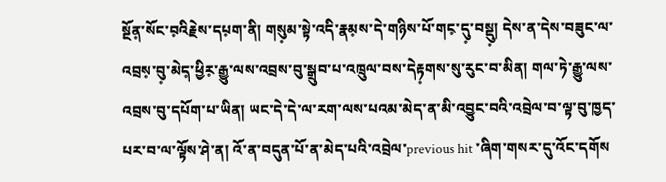སྔོན༷་སོང་བ༷འིརྗེས་དཔ༷ག་ནི། གསུ༷མ་སྟེ་འདི་རྣམ༷ས་དེ་གཉིས་པོ་གང༷་དུ༷་བསྡུ༷། དེས་ན་དེས་བཟུང་ལ་འབྲས༷་བུ༷་མེད༷་ཕྱིར༷་རྒྱུ་ལས་འབྲས་བུ་སྒྲུབ་པ་འཁྲུལ་བས་དེརྟ༷གས་སུ་རུང་བ་མིན། གལ་ཏེ་རྒྱུ་ལས་འབྲས་བུ་དཔོག་པ་ཡིན། ཡང་དེ་དེ་ལ་རག་ལས་པའམ་མེད་ན་མི་འབྱུང་བའི་འབྲེལ་བ་ལྟ་བུ་ཁྱད་པར་བ་ལ་ལྟོས་ཤེ་ན། འོ་ན་བདུན་པོ་ན་མེད་པའི་འབྲེལ་previous hit ་ཞིག་གསར་དུ་འོང་དགོས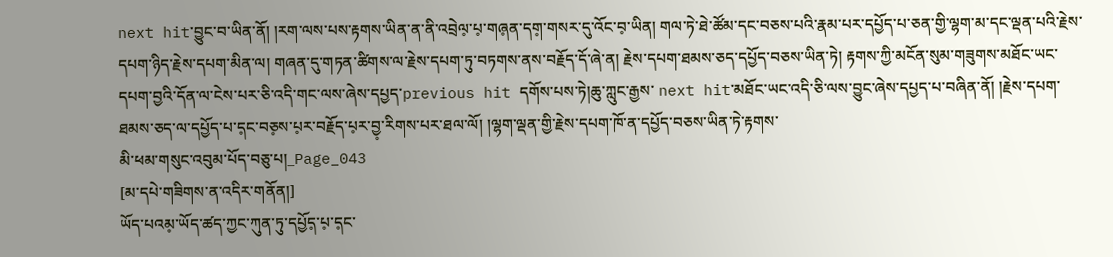next hit་བྱུང་བ་ཡིན་ནོ། །རག་ལས་པས་རྟགས་ཡིན་ན་ནི་འབྲེལ༷་པ༷་གཞ༷ན་དག༷་གསར་དུ་འོང་བ༷་ཡིན། གལ་ཏེ་ཐེ་ཚོམ་དང་བཅས་པའི་རྣམ་པར་དཔྱོད་པ་ཅན་གྱི་ལྷག་མ་དང་ལྡན་པའི་རྗེས་དཔག་ཉིད་རྗེས་དཔག་མིན་ལ། གཞན་དུ་གཏན་ཚིགས་ལ་རྗེས་དཔག་ཏུ་བཏགས་ནས་བརྗོད་དོ་ཞེ་ན། རྗེས་དཔག་ཐམས་ཅད་དཔྱོད་བཅས་ཡིན་ཏེ། རྟགས་ཀྱི་མངོན་སུམ་གཟུགས་མཐོང་ཡང་དཔག་བྱའི་དོན་ལ་ངེས་པར་ཅི་འདི་གང་ལས་ཞེས་དཔྱད་previous hit དགོས་པས་ཏེ།ཆུ་ཀླུང་རྒྱས་ next hit་མཐོང་ཡང་འདི་ཅི་ལས་བྱུང་ཞེས་དཔྱད་པ་བཞིན་ནོ། །རྗེས་དཔག་ཐམས་ཅད་ལ་དཔྱོད་པ་ད༷ང་བཅ༷ས་པ༷ར་བརྗོད་པ༷ར་བྱ༷་རིགས་པར་ཐལ་ལོ། །ལྷག་ལྡན་གྱི་རྗེས་དཔག་ཁོ་ན་དཔྱོད་བཅས་ཡིན་ཏེ་རྟགས་
མི་ཕམ་གསུང་འབུམ་པོད་བཅུ་པ།_Page_043
[མ་དཔེ་གཟིགས་ན་འདིར་གནོན།]
ཡོད་པའམ༷་ཡོད་ཚད་ཀྱང་ཀུན་ཏུ་དཔྱོད༷་པ༷་ད༷ང་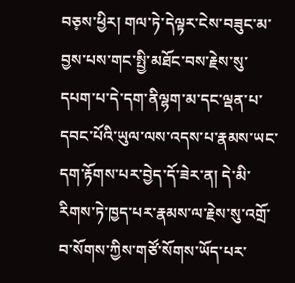བཅ༷ས་ཕྱིར། གལ་ཏེ་དེལྟར་ངེས་བཟུང་མ་བྱས་པས་གང་སྤྱི་མཐོང་བས་རྗེས་སུ་དཔག་པ་དེ་དག་ནིལྷག་མ་དང་ལྡན་པ་དབང་པོའི་ཡུལ་ལས་འདས་པ་རྣམས་ཡང་དག་རྟོགས་པར་བྱེད་དོ་ཟེར་ན། དེ་མི་རིགས་ཏེ་ཁྱད་པར་རྣམས་ལ་རྗེས་སུ་འགྲོ་བ་སོགས་ཀྱིས་གཙོ་སོགས་ཡོད་པར་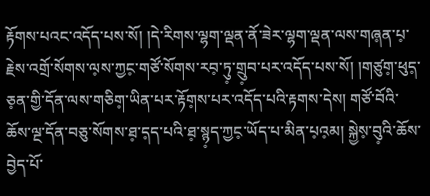རྟོགས་པའང་འདོད་པས་སོ། །དེ་རིགས་ལྷག་ལྡན་ནོ་ཟེར་ལྷག་ལྡན་ལས་གཞ༷ན་པ༷་རྗེས་འགྲོ་སོགས་ལ༷ས་ཀྱང༷་གཙོ་སོགས་རབ༷་ཏུ༷་གྲུ༷བ་པར་འདོད་པས་སོ། །གཙུག༷་ཕུད༷་ཅ༷ན་གྱི་དོན་ལས་གཅིག༷་ཡིན་པར་རྟོག༷ས་པར་འདོད་པའི་རྟགས་དེས། གཙོ་བོའི་ཆོས་ལྔ་དོན་བཅུ་སོགས་ཐ༷་ད༷ད་པའི་ཐ༷་སྙ༷ད་ཀྱང༷་ཡོད་པ་མིན་པ༷འ༷མ། སྐྱེས༷་བུ༷འི་ཆོས་བྱེད་པོ་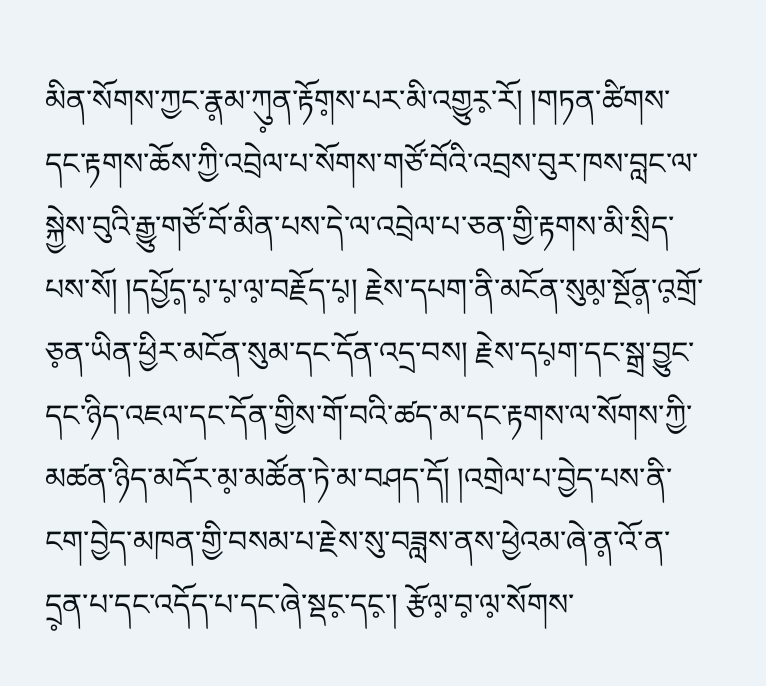མིན་སོགས་ཀྱང་རྣ༷མ་ཀུ༷ན་རྟོག༷ས་པར་མི་འགྱུར༷་རོ། །གཏན་ཚིགས་དང་རྟགས་ཆོས་ཀྱི་འབྲེལ་པ་སོགས་གཙོ་བོའི་འབྲས་བུར་ཁས་བླང་ལ་སྐྱེས་བུའི་རྒྱུ་གཙོ་བོ་མིན་པས་དེ་ལ་འབྲེལ་པ་ཅན་གྱི་རྟགས་མི་སྲིད་པས་སོ། །དཔྱོད༷་པ༷་པ༷་ལ༷་བརྗོད་པ༷། རྗེས་དཔག་ནི་མངོན་སུམ༷་སྔོན༷་འ༷གྲོ་ཅ༷ན་ཡིན་ཕྱིར་མངོན་སུམ་དང་དོན་འདྲ་བས། རྗེས་དཔ༷ག་དང་སྒྲ་བྱུང་དང་ཉིད་འཇལ་དང་དོན་གྱིས་གོ་བའི་ཚད་མ་དང་རྟགས་ལ་སོགས་ཀྱི་མཚན་ཉིད་མདོར་མ༷་མཚོན་ཏེ་མ་བཤད་དོ། །འགྲེལ་པ་བྱེད་པས་ནི་ངག་བྱེད་མཁན་གྱི་བསམ་པ་རྗེས་སུ་བཟླས་ནས་ཕྱེའམ་ཞེ་ན༷་འོ་ན་དྲ༷ན་པ་དང་འདོད་པ་དང་ཞེ་སྡང༷་དང༷་། རྩོལ༷་བ༷་ལ༷་སོགས་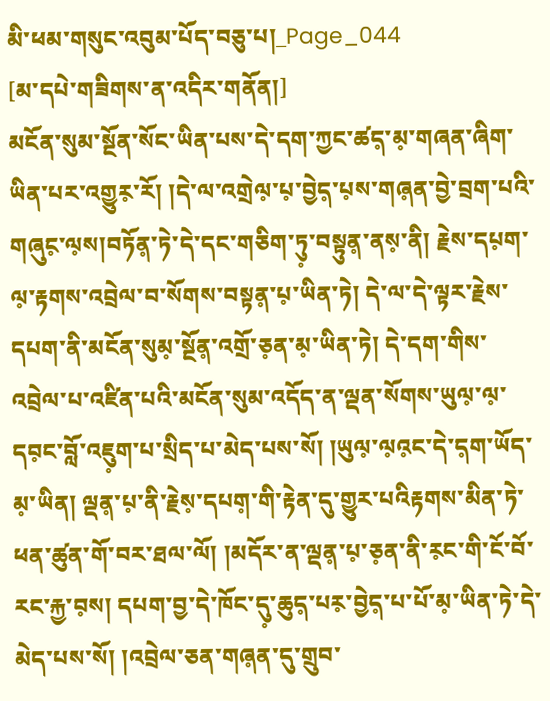མི་ཕམ་གསུང་འབུམ་པོད་བཅུ་པ།_Page_044
[མ་དཔེ་གཟིགས་ན་འདིར་གནོན།]
མངོན་སུམ་སྔོན་སོང་ཡིན་པས་དེ་དག་ཀྱང་ཚད༷་མ༷་གཞན་ཞིག་ཡིན་པར་འགྱུར༷་རོ། །དེ་ལ་འགྲེལ༷་པ༷་བྱེད༷་པ༷ས་གཞ༷ན་བྱེ་བྲག་པའི་གཞུང༷་ལ༷ས།བཏོན༷་ཏེ་དེ་དང་གཅིག་ཏུ༷་བསྟུན༷་ནས༷་ནི། རྗེས་དཔ༷ག་ལ༷་རྟགས་འབྲེལ་བ་སོགས་བསྟན༷་པ༷་ཡིན་ཏེ། དེ་ལ་དེ་ལྟར་རྗེས་དཔག་ནི་མངོན་སུམ༷་སྔོན༷་འགྲོ་ཅ༷ན་མ༷་ཡིན་ཏེ། དེ་དག་གིས་འབྲེལ་པ་འཛིན་པའི་མངོན་སུམ་འདོད་ན་ལྡན་སོགས་ཡུལ༷་ལ༷་དབ༷ང་བློ་འཇུ༷ག་པ་སྲིད་པ་མེད་པས་སོ། །ཡུལ༷་ལ༷འ༷ང་དེ་ད༷ག་ཡོད་མ༷་ཡིན། ལྡན༷་པ༷་ནི་རྗེས༷་དཔག༷་གི་རྟེན་དུ་གྱུར་པའིརྟགས་མིན་ཏེ་ཕན་ཚུན་གོ་བར་ཐལ་ལོ། །མདོར་ན་ལྡན༷་པ༷་ཅ༷ན་ནི་ར༷ང་གི་ངོ་བོ་རང་རྐྱ་བ༷ས། དཔག་བྱ་དེ་ཁོང་དུ༷་ཆུད༷་པར༷་བྱེད༷་པ་པོ་མ༷་ཡིན་ཏེ་དེ་མེད་པས་སོ། །འབྲེལ་ཅན་གཞ༷ན་དུ་གྲུབ་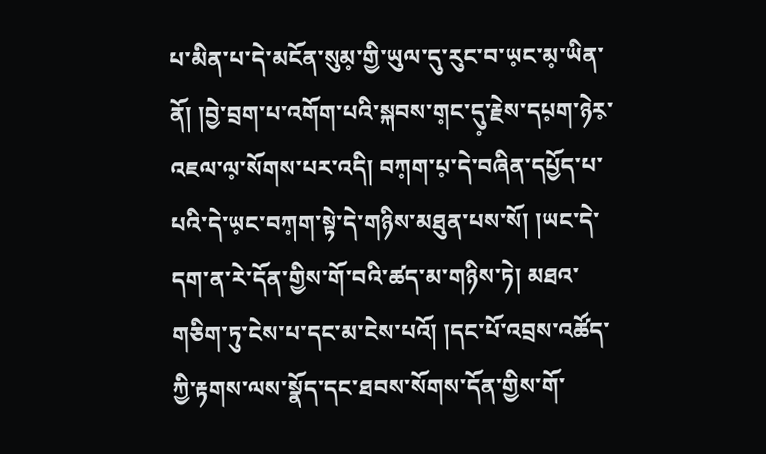པ་མིན་པ་དེ་མངོན་སུམ༷་གྱི་ཡུལ་དུ་རུང་བ་ཡ༷ང་མ༷་ཡིན་ནོ། །བྱེ་བྲག་པ་འགོག་པའི་སྐབས་ག༷ང་དུ༷་རྗེས་དཔ༷ག་ཉེར༷་འཇལ་ལ༷་སོགས་པར་འདི། བཀ༷ག་པ༷་དེ་བཞིན་དཔྱོད་པ་པའི་དེ་ཡ༷ང་བཀ༷ག་སྟེ་དེ་གཉིས་མཐུན་པས་སོ། །ཡང་དེ་དག་ན་རེ་དོན་གྱིས་གོ་བའི་ཚད་མ་གཉིས་ཏེ། མཐའ་གཅིག་ཏུ་ངེས་པ་དང་མ་ངེས་པའོ། །དང་པོ་འབྲས་འཚོད་ཀྱི་རྟགས་ལས་སྣོད་དང་ཐབས་སོགས་དོན་གྱིས་གོ་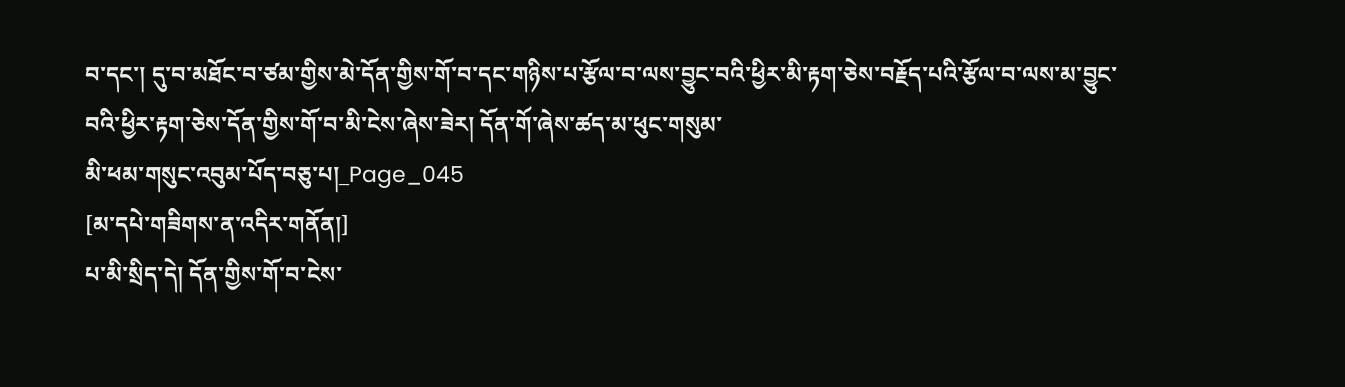བ་དང་། དུ་བ་མཐོང་བ་ཙམ་གྱིས་མེ་དོན་གྱིས་གོ་བ་དང་གཉིས་པ་རྩོལ་བ་ལས་བྱུང་བའི་ཕྱིར་མི་རྟག་ཅེས་བརྗོད་པའི་རྩོལ་བ་ལས་མ་བྱུང་བའི་ཕྱིར་རྟག་ཅེས་དོན་གྱིས་གོ་བ་མི་ངེས་ཞེས་ཟེར། དོན་གོ་ཞེས་ཚད་མ་ཕུང་གསུམ་
མི་ཕམ་གསུང་འབུམ་པོད་བཅུ་པ།_Page_045
[མ་དཔེ་གཟིགས་ན་འདིར་གནོན།]
པ་མི་སྲིད་དེ། དོན་གྱིས་གོ་བ་ངེས་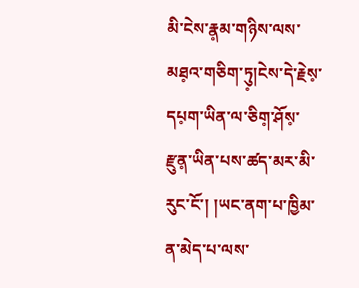མི་ངེས་རྣ༷མ་གཉིས་ལས་མཐ༷འ་གཅིག་ཏུ༷།ངེས་དེ་རྗེས༷་དཔ༷ག་ཡིན་ལ་ཅིག༷་ཤོས༷་རྫུན༷་ཡིན་པས་ཚད་མར་མི་རུང་ངོ་། །ཡང་ནག་པ་ཁྱིམ་ན་མེད་པ་ལས་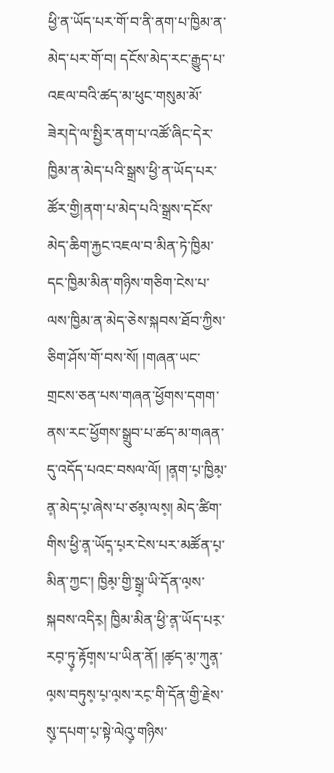ཕྱི་ན་ཡོད་པར་གོ་བ་ནི་ནག་པ་ཁྱིམ་ན་མེད་པར་གོ་བ། དངོས་མེད་རང་རྒྱུད་པ་འཇལ་བའི་ཚད་མ་ཕུང་གསུམ་མོ་ཟེར།དེ་ལ་སྤྱིར་ནག་པ་འཚོ་ཞིང་དེར་ཁྱིམ་ན་མེད་པའི་སྒྲས་ཕྱི་ན་ཡོད་པར་ཚོར་གྱི།ནག་པ་མེད་པའི་སྒྲས་དངོས་མེད་ཆིག་རྐྱང་འཇལ་བ་མིན་ཏེ་ཁྱིམ་དང་ཁྱིམ་མིན་གཉིས་གཅིག་ངེས་པ་ལས་ཁྱིམ་ན་མེད་ཅེས་སྐབས་ཐོབ་ཀྱིས་ཅིག་ཤོས་གོ་བས་སོ། །གཞན་ཡང་གྲངས་ཅན་པས་གཞན་ཕྱོགས་དགག་ནས་རང་ཕྱོགས་སྒྲུབ་པ་ཚད་མ་གཞན་དུ་འདོད་པའང་བསལ་ལོ། །ན༷ག་པ༷་ཁྱིམ༷་ན༷་མེད་པ༷་ཞེས་པ་ཙམ༷་ལས༷། མེད་ཚིག་གིས་ཕྱི་ན༷་ཡོད༷་པ༷ར་ངེས་པར་མཚོན་པ༷་མིན་ཀྱང་། ཁྱིམ༷་གྱི་སྒྲ༷་ཡི་དོན་ལ༷ས་སྐབས་འདིར༷། ཁྱིམ་མིན་ཕྱི་ན༷་ཡོད་པར༷་རབ༷་ཏུ༷་རྟོག༷ས་པ་ཡིན་ནོ། །ཚ༷ད་མ༷་ཀུན༷་ལ༷ས་བཏུས༷་པ༷་ལ༷ས་རང༷་གི་དོན་གྱི་རྗེས་སུ༷་དཔག་པ༷་སྟེ་ལེའུ༷་གཉིས་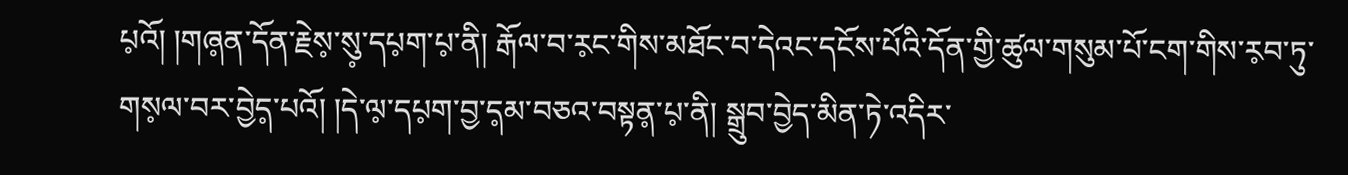པ༷འོ། །གཞ༷ན་དོན་རྗེས༷་སུ༷་དཔ༷ག་པ༷་ནི། རྒོལ་བ་ར༷ང་གིས་མཐོང་བ་དེའང་དངོས་པོའི་དོན་གྱི་ཚུལ་གསུམ་པོ་ངག་གིས་ར༷བ་ཏུ་གས༷ལ་བར་བྱེད༷་པའོ། །དེ་ལ༷་དཔ༷ག་བྱ་ད༷མ་བཅའ་བསྟན༷་པ༷་ནི། སྒྲུབ་བྱེད་མིན་ཏེ་འདིར་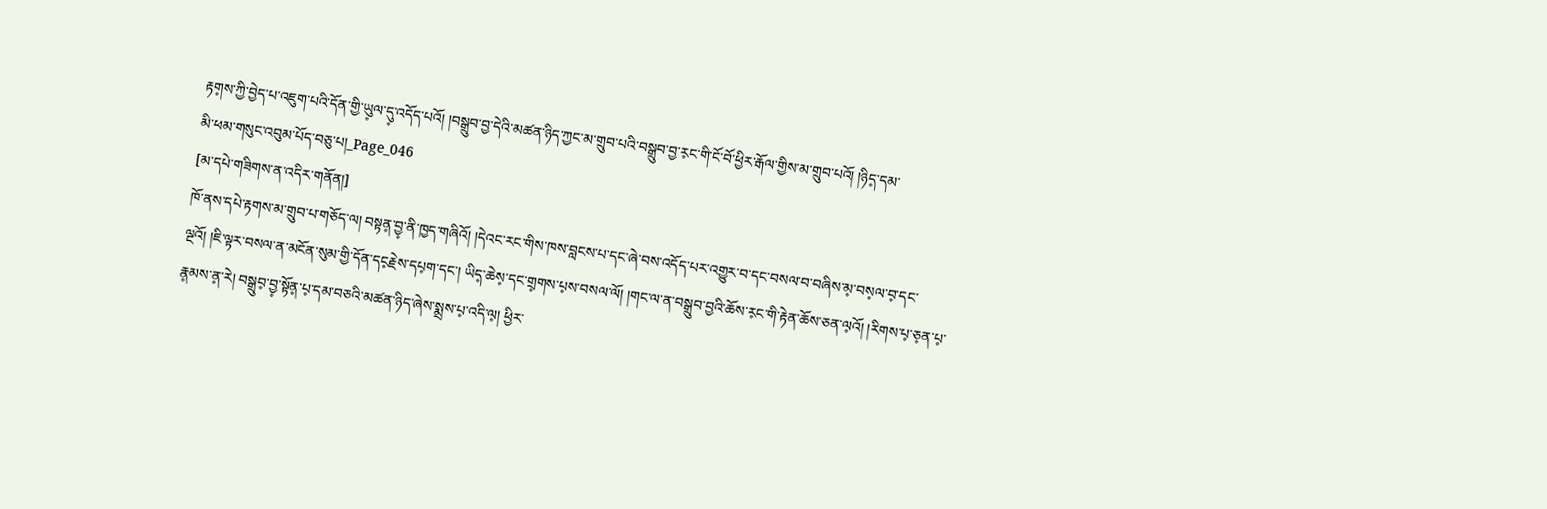རྟག༷ས་ཀྱི་བྱེད་པ་འཇུག་པའི་དོན་གྱི་ཡུ༷ལ་དུ༷་འདོད་པའོ། །བསྒྲུབ་བྱ་དེའི་མཚན་ཉིད་ཀྱང་མ་གྲུབ་པའི་བསྒྲུབ་བྱ་ར༷ང་གི་ངོ་བོ་ཕྱིར་རྒོལ་གྱིས་མ་གྲུབ་པའོ། །ཉིད༷་དམ་
མི་ཕམ་གསུང་འབུམ་པོད་བཅུ་པ།_Page_046
[མ་དཔེ་གཟིགས་ན་འདིར་གནོན།]
ཁོ་ནས་དཔེ་རྟགས་མ་གྲུབ་པ་གཅོད་ལ། བསྟན༷་བྱ༷་ནི་ཁྱད་གཞིའོ། །དེའང་རང་གིས་ཁས་བླངས་པ་དང་ཞེ་བས་འདོད་པར་འགྱུར་བ་དང་བསལ་བ་བཞིས་མ༷་བས༷ལ་བ༷་དང་ལྔའོ། །ཇི་ལྟར་བསལ་ན་མངོན་སུམ་གྱི་དོན་དང༷རྗེས་དཔ༷ག་དང་། ཡིད༷་ཆེས༷་དང་གྲ༷གས་པ༷ས་བསལ་ལོ། །གང་ལ་ན་བསྒྲུབ་བྱའི་ཆོས་ར༷ང་གི་རྟེན་ཆོས་ཅན་ལ༷འོ། །རིགས་པ༷་ཅ༷ན་པ༷་རྣ༷མས་ན༷་རེ། བསྒྲུབ༷་བྱ༷་སྟོན༷་པ༷་དམ་བཅའི་མཚན་ཉིད་ཞེས་སྨྲས་པ༷་འདི་ལ༷། ཕྱིར་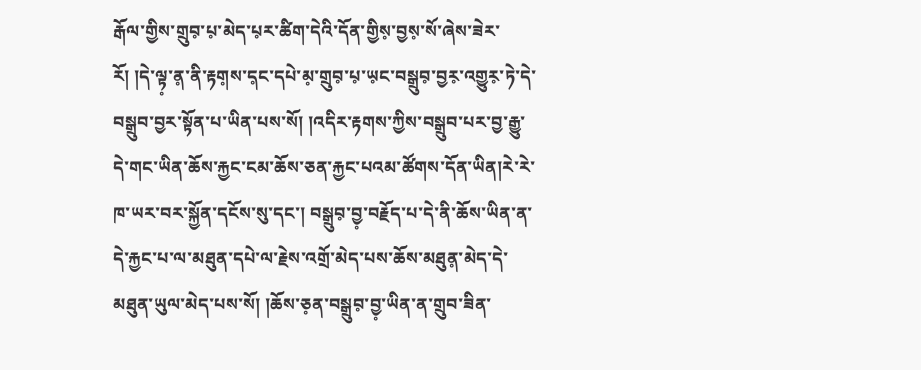རྒོལ་གྱིས་གྲུབ༷་པ༷་མེད་པ༷ར་ཚིག་དེའི་དོན་གྱིས༷་བྱས༷་སོ་ཞེས་ཟེར་རོ། །དེ་ལྟ༷་ན༷་ནི་རྟག༷ས་ད༷ང་དཔེ་མ༷་གྲུབ༷་པ༷་ཡ༷ང་བསྒྲུབ༷་བྱར༷་འགྱུར༷་ཏེ་དེ་བསྒྲུབ་བྱར་སྟོན་པ་ཡིན་པས་སོ། །འདིར་རྟགས་ཀྱིས་བསྒྲུབ་པར་བྱ་རྒྱུ་དེ་གང་ཡིན་ཆོས་རྐྱང་ངམ་ཆོས་ཅན་རྐྱང་པའམ་ཚོགས་དོན་ཡིན།རེ་རེ་ཁ་ཡར་བར་སྐྱོན་དངོས་སུ་དང་། བསྒྲུབ༷་བྱ༷་བརྗོད་པ་དེ་ནི་ཆོས་ཡིན་ན་དེ་རྐྱང་པ་ལ་མཐུན་དཔེ་ལ་རྗེས་འགྲོ་མེད་པས་ཆོས་མཐུན༷་མེད་དེ་མཐུན་ཡུལ་མེད་པས་སོ། །ཆོས་ཅ༷ན་བསྒྲུབ༷་བྱ༷་ཡིན་ན་གྲུབ་ཟིན་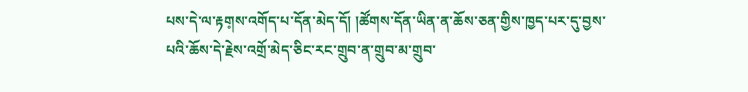པས་དེ་ལ་རྟག༷ས་འགོད་པ་དོན་མེད་དོ། །ཚོགས་དོན་ཡིན་ན་ཆོས་ཅན་གྱིས་ཁྱད་པར་དུ་བྱས་པའི་ཆོས་དེ་རྗེས་འགྲོ་མེད་ཅིང་རང་གྲུབ་ན་གྲུབ་མ་གྲུབ་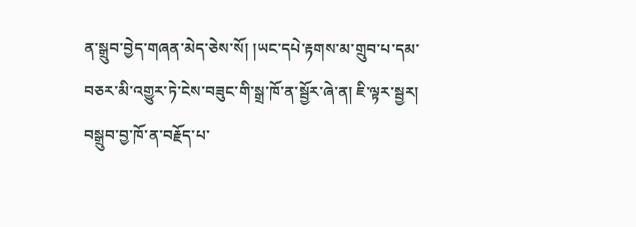ན་སྒྲུབ་བྱེད་གཞན་མེད་ཅེས་སོ། །ཡང་དཔེ་རྟགས་མ་གྲུབ་པ་དམ་བཅར་མི་འགྱུར་ཏེ་ངེས་བཟུང་གི་སྒྲ་ཁོ་ན་སྦྱོར་ཞེ་ན། ཇི་ལྟར་སྦྱར། བསྒྲུབ་བྱ་ཁོ་ན་བརྗོད་པ་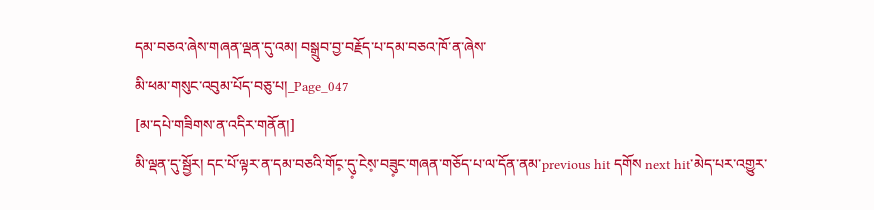དམ་བཅའ་ཞེས་གཞན་ལྡན་དུ་འམ། བསྒྲུབ་བྱ་བརྗོད་པ་དམ་བཅའ་ཁོ་ན་ཞེས་
མི་ཕམ་གསུང་འབུམ་པོད་བཅུ་པ།_Page_047
[མ་དཔེ་གཟིགས་ན་འདིར་གནོན།]
མི་ལྡན་དུ་སྦྱོར། དང་པོ་ལྟར་ན་དམ་བཅའི་གོང༷་དུ༷་ངེས༷་བཟུ༷ང་གཞན་གཅོད་པ་ལ་དོན་ནམ་previous hit དགོས next hit་མེད་པར་འགྱུར་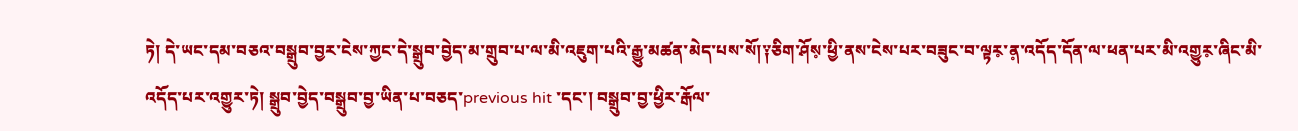ཏེ། དེ་ཡང་དམ་བཅའ་བསྒྲུབ་བྱར་ངེས་ཀྱང་དེ་སྒྲུབ་བྱེད་མ་གྲུབ་པ་ལ་མི་འཇུག་པའི་རྒྱུ་མཚན་མེད་པས་སོ།༑ཅིག་ཤོས༷་ཕྱི་ནས་ངེས་པར་བཟུང་བ་ལྟར༷་ན༷་འདོད་དོན་ལ་ཕན་པར་མི་འགྱུར༷་ཞིང་མི་འདོད་པར་འགྱུར་ཏེ། སྒྲུབ་བྱེད་བསྒྲུབ་བྱ་ཡིན་པ་བཅད་previous hit ་དང་། བསྒྲུབ་བྱ་ཕྱིར་རྒོལ་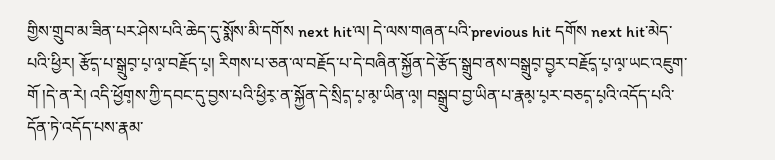གྱིས་གྲུབ་མ་ཟིན་པར་ཤེས་པའི་ཆེད་དུ་སྨོས་མི་དགོས next hit་ལ། དེ་ལས་གཞན་པའི་previous hit དགོས next hit་མེད་པའི་ཕྱིར། རྩོད༷་པ་སྒྲུབ༷་པ༷་ལ༷་བརྗོད་པ༷། རིགས་པ་ཅན་ལ་བརྗོད་པ་དེ་བཞིན་སྐྱོན་དེ་རྩོད་སྒྲུབ་ནས་བསྒྲུབ༷་བྱ༷ར་བརྗོད༷་པ༷་ལ༷་ཡང་འཇུག་གོ །དེ་ན་རེ། འདི་ཕྱོག༷ས་ཀྱི་དབང་དུ་བྱས་པའི་ཕྱིར༷་ན་སྐྱོན་དེ་སྲིད༷་པ༷་མ༷་ཡིན་ལ༷། བསྒྲུབ་བྱ་ཡིན་པ་རྣམ༷་པ༷ར་བཅད༷་པ༷འི་འདོད་པའི་དོན་ཏེ་འདོད་པས་རྣམ་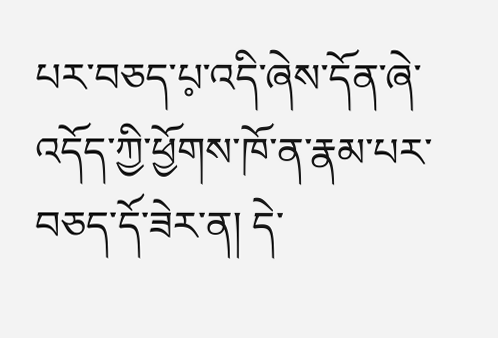པར་བཅད་པ༷་འདི་ཞེས་དོན་ཞེ་འདོད་ཀྱི་ཕྱོགས་ཁོ་ན་རྣམ་པར་བཅད་དོ་ཟེར་ན། དེ་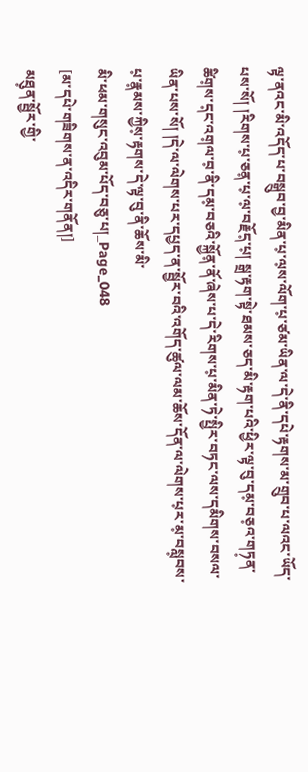ལྟ་ནའང་མི་འདོད་པ་བསྒྲུབ་བྱ་མིན་པ༷་ལ༷ས་ལོག་པ༷་ཙམ་ཡིན་ལ་དེ་ནི་དཔེ་རྟགས་མ་གྲུབ་པ་ལའང་ཡོད་པས་སོ། །རིགས་པ༷་ཅན༷་པ༷་ལ༷་བརྗོད༷་པ༷། སྒྲ་རྟག་སྟེ་ཐམས་ཅད་མི་རྟག་པའི་ཕྱིར་ལྟ་བུ་དམ༷་བཅ༷འ་གཏ༷ན་ཚིག༷ས་ད༷ང་འག༷ལ་བ༷་ནི་དམ༷་བཅའི་སྐྱོན༷་ནོ་ཞེས་པ་དེ་རིགས་པ༷་མིན་ཏེ་སྤྱིར་བཏང་ལས་དམིགས་བསལ་ཡིན་པས་སོ། །དེ་ལ་ལེགས་པར་དཔྱད་ན་སྦྱོར་བའི་འགོད་ཚུལ་ལམ་ཆོས་དོན་ལ་ལེགས་པ༷ར་མ༷་བསླ༷བས་པ༷་རྣ༷མས་ཀྱིས༷་རྟགས་དེ་ལྟ་བུ་ནི་ཆོས་མི་
མི་ཕམ་གསུང་འབུམ་པོད་བཅུ་པ།_Page_048
[མ་དཔེ་གཟིགས་ན་འདིར་གནོན།]
མཐུ༷ན་སྦྱོར་གྱི་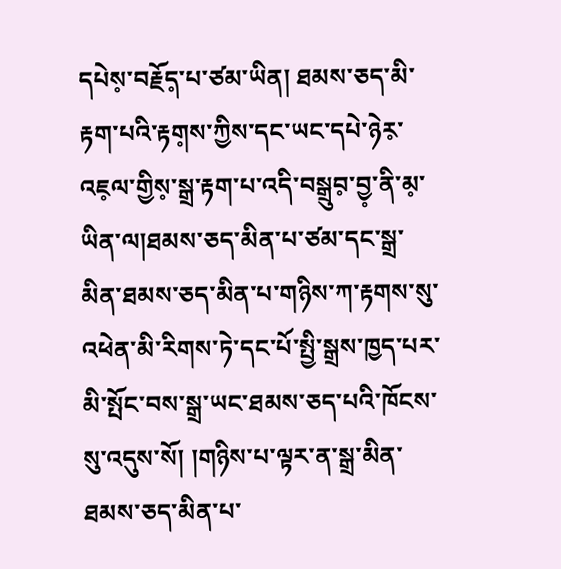དཔེས༷་བརྗོད༷་པ་ཙམ་ཡིན། ཐམས་ཅད་མི་རྟག་པའི་རྟག༷ས་ཀྱིས་དང་ཡང་དཔེ་ཉེར༷་འཇ༷ལ་གྱིས༷་སྒྲ་རྟག་པ་འདི་བསྒྲུབ༷་བྱ༷་ནི་མ༷་ཡིན་ལ།ཐམས་ཅད་མིན་པ་ཙམ་དང་སྒྲ་མིན་ཐམས་ཅད་མིན་པ་གཉིས་ཀ་རྟགས་སུ་འཕེན་མི་རིགས་ཏེ་དང་པོ་སྤྱི་སྒྲས་ཁྱད་པར་མི་སྤོང་བས་སྒྲ་ཡང་ཐམས་ཅད་པའི་ཁོངས་སུ་འདུས་སོ། །གཉིས་པ་ལྟར་ན་སྒྲ་མིན་ཐམས་ཅད་མིན་པ་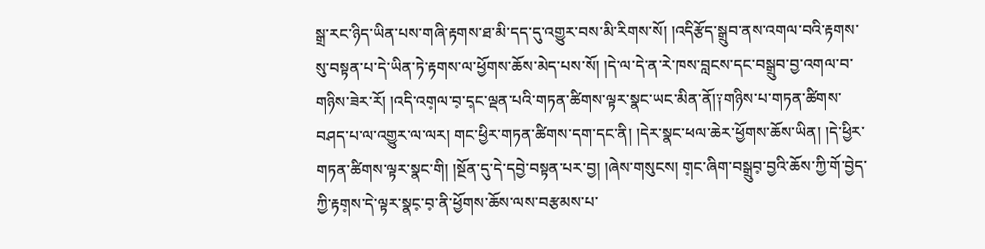སྒྲ་རང་ཉིད་ཡིན་པས་གཞི་རྟགས་ཐ་མི་དད་དུ་འགྱུར་བས་མི་རིགས་སོ། །འདིརྩོད་སྒྲུབ་ནས་འགལ་བའི་རྟགས་སུ་བསྟན་པ་དེ་ཡིན་ཏེ་རྟགས་ལ་ཕྱོགས་ཆོས་མེད་པས་སོ། །དེ་ལ་དེ་ན་རེ་ཁས་བླངས་དང་བསྒྲུབ་བྱ་འགལ་བ་གཉིས་ཟེར་རོ། །འདི་འག༷ལ་བ༷་ད༷ང་ལྡན་པའི་གཏན་ཚིགས་ལྟར་སྣང་ཡང་མིན་ནོ།༑གཉིས་པ་གཏན་ཚིགས་བཤད་པ་ལ་འགྱུར་ལ་ལར། གང་ཕྱིར་གཏན་ཚིགས་དག་དང་ནི། །དེར་སྣང་ཕལ་ཆེར་ཕྱོགས་ཆོས་ཡིན། །དེ་ཕྱིར་གཏན་ཚིགས་ལྟར་སྣང་གི། །སྔོན་དུ་དེ་དབྱེ་བསྟན་པར་བྱ། །ཞེས་གསུངས། ག༷ང་ཞིག་བསྒྲུབ༷་བྱའི་ཆོས་ཀྱི་གོ་བྱེད་ཀྱི་རྟག༷ས་དེ་ལྟར་སྣང༷་བ༷་ནི་ཕྱོགས་ཆོས་ལས་བརྩམས་པ་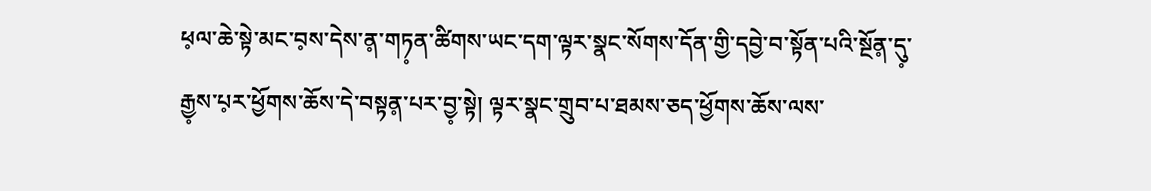ཕ༷ལ་ཆེ་སྟེ་མང་བ༷ས་དེས་ན༷་གཏ༷ན་ཚིགས་ཡང་དག་ལྟར་སྣང་སོགས་དོན་གྱི་དབྱེ་བ་སྟོན་པའི་སྔོན༷་དུ༷་རྒྱ༷ས་པ༷ར་ཕྱོགས་ཆོས་དེ་བསྟན༷་པར་བྱ༷་སྟེ། ལྟར་སྣང་གྲུབ་པ་ཐམས་ཅད་ཕྱོགས་ཆོས་ལས་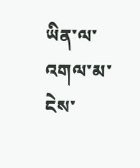ཡིན་ལ་འགལ་མ་ངེས་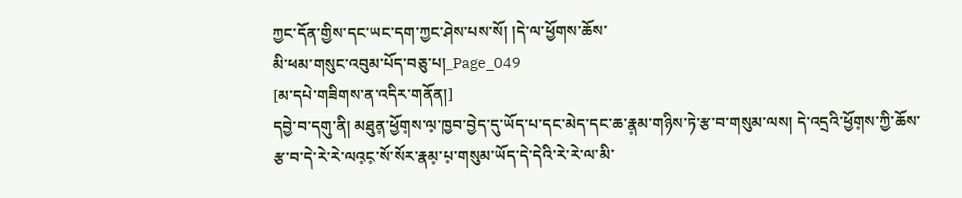ཀྱང་དོན་གྱིས་དང་ཡང་དག་ཀྱང་ཤེས་པས་སོ། །དེ་ལ་ཕྱོགས་ཆོས་
མི་ཕམ་གསུང་འབུམ་པོད་བཅུ་པ།_Page_049
[མ་དཔེ་གཟིགས་ན་འདིར་གནོན།]
དབྱེ་བ་དགུ་ནི། མཐུན༷་ཕྱོག༷ས་ལ༷་ཁྱབ་བྱེད་དུ་ཡོད་པ་དང་མེད་དང་ཆ་རྣ༷མ་གཉིས་ཏེ་རྩ་བ་གསུམ་ལས། དེ་འདྲའི་ཕྱོག༷ས་ཀྱི་ཆོས་རྩ་བ་དེ་རེ་རེ་ལའ༷ང༷་སོ་སོར་རྣམ༷་པ༷་གསུམ་ཡོད་དེ་དེའི་རེ་རེ་ལ་མི་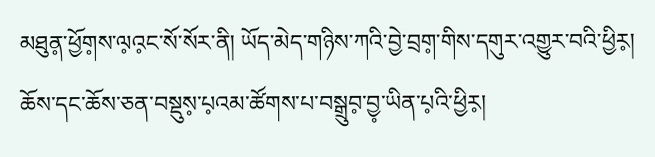མཐུན༷་ཕྱོག༷ས་ལ༷འ༷ང་སོ་སོར་ནི། ཡོད་མེད་གཉིས་ཀའི་བྱེ་བྲག༷་གིས་དགུར་འགྱུར་བའི་ཕྱིར༷། ཆོས་དང་ཆོས་ཅན་བསྡུས༷་པ༷འམ་ཚོགས་པ་བསྒྲུབ༷་བྱ༷་ཡིན་པ༷འི་ཕྱིར༷།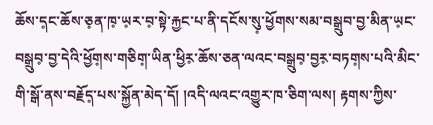ཆོས་ད༷ང་ཆོས་ཅ༷ན་ཁ༷་ཡ༷ར་བ༷་སྟེ་རྐྱང་པ་ནི་དངོས་སུ༷་ཕྱོགས་སམ་བསྒྲུབ་བྱ་མིན་ཡ༷ང་བསྒྲུབ༷་བྱ་དེའི་ཕྱོག༷ས་གཅིག༷་ཡིན་ཕྱིར༷་ཆོས་ཅན་ལའང་བསྒྲུབ༷་བྱར༷་བཏག༷ས་པའི་མིང་གི་སྒོ་ནས་བརྗོད༷་པས་སྐྱོན་མེད་དོ། །འདི་ལའང་འགྱུར་ཁ་ཅིག་ལས། རྟགས་ཀྱིས་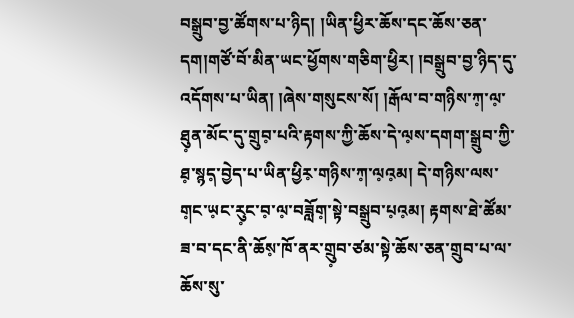བསྒྲུབ་བྱ་ཚོགས་པ་ཉིད། །ཡིན་ཕྱིར་ཆོས་དང་ཆོས་ཅན་དག།གཙོ་བོ་མིན་ཡང་ཕྱོགས་གཅིག་ཕྱིར། །བསྒྲུབ་བྱ་ཉིད་དུ་འདོགས་པ་ཡིན། །ཞེས་གསུངས་སོ། །རྒོལ་བ་གཉིས་ཀ༷་ལ༷་ཐུ༷ན་མོང་དུ་གྲུབ༷་པའི་རྟགས་ཀྱི་ཆོས་དེ་ལ༷ས་དགག་སྒྲུབ་ཀྱི་ཐ༷་སྙད༷་བྱེད་པ་ཡིན་ཕྱིར༷་གཉིས་ཀ༷་ལ༷འ༷མ། དེ་གཉིས་ལས་ག༷ང་ཡ༷ང་རུ༷ང་བ༷་ལ༷་བཟློག༷་སྟེ་བསྒྲུབ་པ༷འ༷མ། རྟགས་ཐེ་ཚོམ་ཟ་བ་དང་ནི་ཆོས༷་ཁོ་ནར་གྲུ༷བ་ཙམ་སྟེ་ཆོས་ཅན་གྲུབ་པ་ལ་ཆོས་སུ་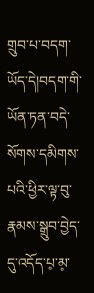གྲུབ་པ་བདག་ཡོད་དེ།བདག་གི་ཡོན་ཏན་བདེ་སོགས་དམིགས་པའི་ཕྱིར་ལྟ་བུ་རྣམས་སྒྲུབ་བྱེད་དུ་འདོད་པ༷་མ༷་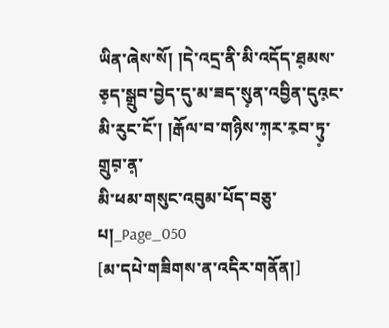ཡིན་ཞེས་སོ། །དེ་འདྲ་ནི་མི་འདོད་ཐ༷མས་ཅ༷ད་སྒྲུབ་བྱེད་དུ་མ་ཟད་སུ༷ན་འབྱིན་དུའ༷ང་མི་རུང་ངོ་། །རྒོལ་བ་གཉིས་ཀ༷ར་ར༷བ་ཏུ༷་གྲུབ༷་ན༷་
མི་ཕམ་གསུང་འབུམ་པོད་བཅུ་པ།_Page_050
[མ་དཔེ་གཟིགས་ན་འདིར་གནོན།]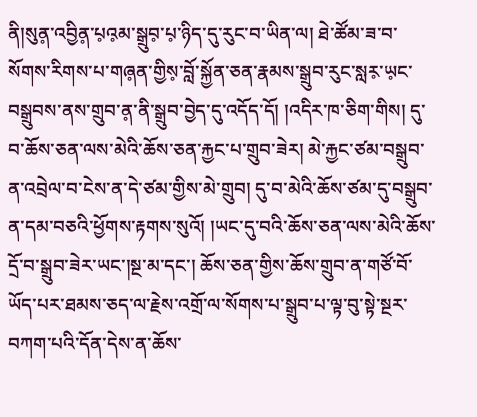ནི།སུན༷་འབྱིན༷་པ༷འ༷མ་སྒྲུབ༷་པ༷་ཉིད་དུ་རུང་བ་ཡིན་ལ། ཐེ་ཚོམ་ཟ་བ་སོགས་རིགས་པ་གཞ༷ན་གྱིས༷་བློ་སྐྱོན་ཅན་རྣམས་སྒྲུབ་རུང་སླར༷་ཡ༷ང་བསྒྲུབས་ནས་གྲུབ་ན༷་ནི་སྒྲུབ་བྱེད་དུ་འདོད་དོ། །འདིར་ཁ་ཅིག་གིས། དུ་བ་ཆོས་ཅན་ལས་མེའི་ཆོས་ཅན་རྐྱང་པ་གྲུབ་ཟེར། མེ་རྐྱང་ཙམ་བསྒྲུབ་ན་འབྲེལ་བ་ངེས་ན་དེ་ཙམ་གྱིས་མེ་གྲུབ། དུ་བ་མེའི་ཆོས་ཙམ་དུ་བསྒྲུབ་ན་དམ་བཅའི་ཕྱོགས་རྟགས་སུའོ། །ཡང་དུ་བའི་ཆོས་ཅན་ལས་མེའི་ཆོས་དྲོ་བ་སྒྲུབ་ཟེར་ཡང་།སྔ་མ་དང་། ཆོས་ཅན་གྱིས་ཆོས་གྲུབ་ན་གཙོ་བོ་ཡོད་པར་ཐམས་ཅད་ལ་རྗེས་འགྲོ་ལ་སོགས་པ་སྒྲུབ་པ་ལྟ་བུ་སྟེ་སྔར་བཀག་པའི་དོན་དེས་ན་ཆོས་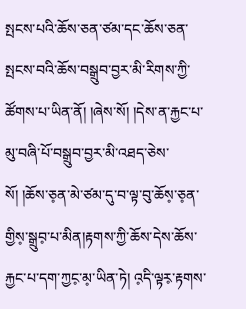སྤངས་པའི་ཆོས་ཅན་ཙམ་དང་ཆོས་ཅན་སྤངས་བའི་ཆོས་བསྒྲུབ་བྱར་མི་རིགས་ཀྱི་ཚོགས་པ་ཡིན་ནོ། །ཞེས་སོ། །དེས་ན་རྐྱང་པ་མུ་བཞི་པོ་བསྒྲུབ་བྱར་མི་འཐད་ཅེས་སོ། །ཆོས་ཅ༷ན་མེ་ཙམ་དུ་བ་ལྟ་བུ་ཆོས༷་ཅ༷ན་གྱིས༷་སྒྲུབ༷་པ་མིན།རྟགས་ཀྱི་ཆོས་དེས་ཆོས་རྐྱང་པ་དག་ཀྱང༷་མ༷་ཡིན་ཏེ། འ༷དི་ལྟར༷་རྟགས་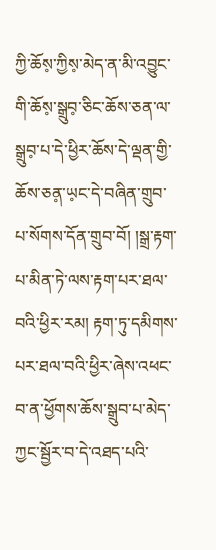ཀྱི་ཆོས༷་ཀྱིས༷་མེད་ན་མི་འབྱུང་གི་ཆོས༷་སྒྲུབ༷་ཅིང་ཆོས་ཅན་ལ་སྒྲུབ༷་པ་དེ་ཕྱིར་ཆོས་དེ་ལྡན་གྱི་ཆོས་ཅན༷་ཡ༷ང་དེ་བཞིན་གྲུབ་པ་སོགས་དོན་གྲུབ་བོ། །སྒྲ་རྟག་པ་མིན་ཏེ་ལས་རྟག་པར་ཐལ་བའི་ཕྱིར་རམ། རྟག་ཏུ་དམིགས་པར་ཐལ་བའི་ཕྱིར་ཞེས་འཕང་བ་ན་ཕྱོགས་ཆོས་སྒྲུབ་པ་མེད་ཀྱང་སྦྱོར་བ་དེ་འཐད་པའི་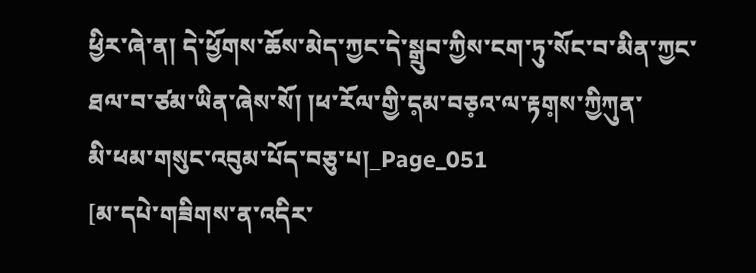ཕྱིར་ཞེ་ན། དེ་ཕྱོགས་ཆོས་མེད་ཀྱང་དེ་སྒྲུབ་ཀྱིས་ངག་ཏུ་སོང་བ་མིན་ཀྱང་ཐལ་བ་ཙམ་ཡིན་ཞེས་སོ། །ཕ་རོལ་གྱི་ད༷མ་བཅ༷འ་ལ་རྟག༷ས་ཀྱིཀུན་
མི་ཕམ་གསུང་འབུམ་པོད་བཅུ་པ།_Page_051
[མ་དཔེ་གཟིགས་ན་འདིར་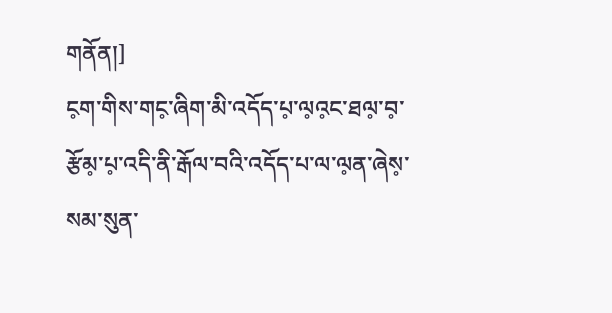གནོན།]
ང༷ག་གིས་གང༷་ཞིག་མི་འདོད་པ༷་ལ༷འ༷ང་ཐལ༷་བ༷་རྩོམ༷་པ༷་འདི་ནི་རྒོལ་བའི་འདོད་པ་ལ་ལ༷ན་ཞེས༷་སམ་སུན་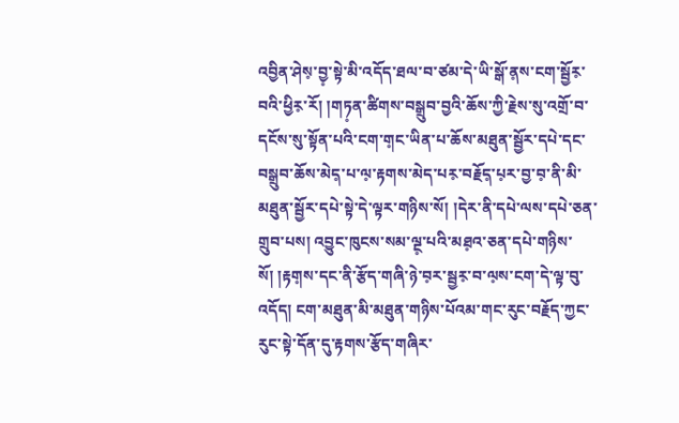འབྱིན་ཤེས༷་བྱ༷་སྟེ་མི་འདོད་ཐལ་བ་ཙམ་དེ་ཡི་སྒོ་ན༷ས་ངག་སྦྱོར༷་བའི་ཕྱིར༷་རོ། །གཏ༷ན་ཚིགས་བསྒྲུབ་བྱའི་ཆོས་ཀྱི་རྗེས་སུ་འགྲོ་བ་དངོས་སུ་སྟོན་པའི་ངག་ག༷ང་ཡིན་པ་ཆོས་མཐུན་སྦྱོར་དཔེ་དང་བསྒྲུབ་ཆོས་མེད༷་པ་ལ༷་རྟགས་མེད་པར༷་བརྗོད༷་པ༷ར་བྱ་བ༷་ནི་མི་མཐུན་སྦྱོར་དཔེ་སྟེ་དེ་ལྟར་གཉིས་སོ། །དེར་ནི་དཔེ་ལས་དཔེ་ཅན་གྲུབ་པས། འབྱུང་ཁུངས་སམ་ལྔ༷་པའི་མཐ༷འ་ཅན་དཔེ་གཉིས་སོ། །རྟག༷ས་དང་ནི་རྩོད་གཞི་ཉེ་བ༷ར་སྦྱར༷་བ་ལ༷ས་ངག་དེ་ལྟ་བུ་འདོད། ངག་མཐུན་མི་མཐུན་གཉིས་པོའམ་གང་རུང་བརྗོད་ཀྱང་རུང་སྟེ་དོན་དུ་རྟགས་རྩོད་གཞིར་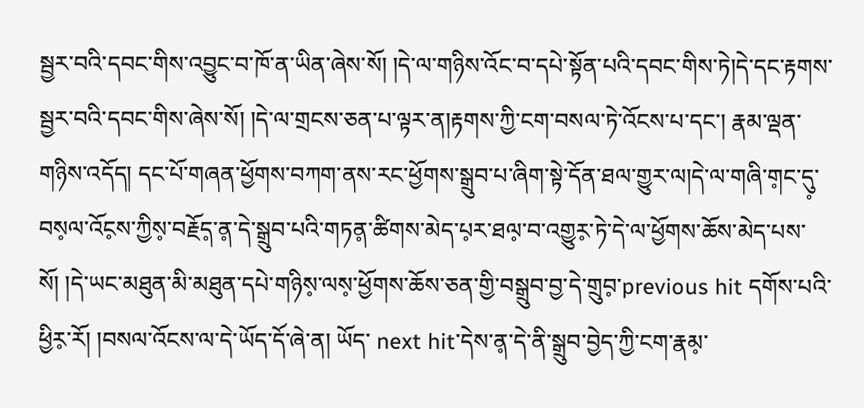སྦྱར་བའི་དབང་གིས་འབྱུང་བ་ཁོ་ན་ཡིན་ཞེས་སོ། །དེ་ལ་གཉིས་འོང་བ་དཔེ་སྟོན་པའི་དབང་གིས་ཏེ།དེ་དང་རྟགས་སྦྱར་བའི་དབང་གིས་ཞེས་སོ། །དེ་ལ་གྲངས་ཅན་པ་ལྟར་ན།རྟགས་ཀྱི་ངག་བསལ་ཏེ་འོངས་པ་དང་། རྣམ་ལྡན་གཉིས་འདོད། དང་པོ་གཞན་ཕྱོགས་བཀག་ནས་རང་ཕྱོགས་སྒྲུབ་པ་ཞིག་སྟེ་དོན་ཐལ་གྱུར་ལ།དེ་ལ་གཞི་ག༷ང་དུ༷་བས༷ལ་འོང༷ས་ཀྱིས༷་བརྗོད༷་ན༷་དེ་སྒྲུབ་པའི་གཏན༷་ཚིགས་མེད་པ༷ར་ཐལ༷་བ་འགྱུར༷་ཏེ་དེ་ལ་ཕྱོགས་ཆོས་མེད་པས་སོ། །དེ་ཡང་མཐུན་མི་མཐུན་དཔེ་གཉིས༷་ལས༷་ཕྱོགས་ཆོས་ཅན་གྱི་བསྒྲུབ་བྱ་དེ་གྲུབ༷་previous hit དགོས་པའི་ཕྱིར༷་རོ། །བསལ་འོངས་ལ་དེ་ཡོད་དོ་ཞེ་ན། ཡོད་ next hit་དེས་ན༷་དེ་ནི་སྒྲུབ་བྱེད་ཀྱི་ངག་རྣམ༷་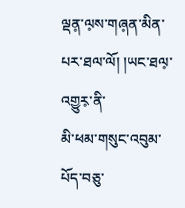ལྡན༷་ལ༷ས་གཞ༷ན་མིན་པར་ཐལ་ལོ། །ཡང་ཐལ༷་འགྱུར༷་ནི་
མི་ཕམ་གསུང་འབུམ་པོད་བཅུ་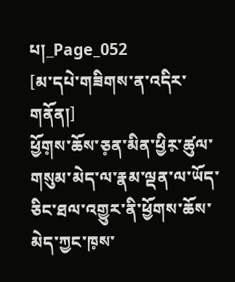པ།_Page_052
[མ་དཔེ་གཟིགས་ན་འདིར་གནོན།]
ཕྱོག༷ས་ཆོས་ཅ༷ན་མིན་ཕྱིར༷་ཚུལ་གསུམ་མེད་ལ་རྣམ་ལྡན་ལ་ཡོད་ཅིང་ཐལ་འགྱུར་ནི་ཕྱོགས་ཆོས་མེད་ཀྱང་ཁ༷ས་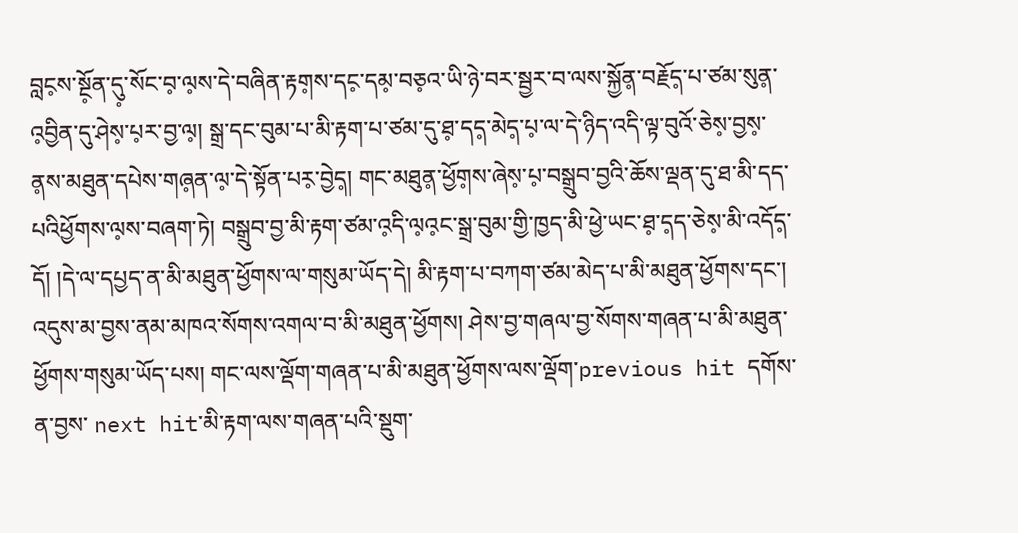བླང༷ས་སྔོ༷ན་དུ༷་སོང་བ༷་ལ༷ས་དེ་བཞིན་རྟག༷ས་དང༷་དམ༷་བཅ༷འ་ཡི་ཉེ་བར་སྦྱར་བ་ལས་སྐྱོན༷་བརྗོད༷་པ་ཙམ་སུན༷་འ༷བྱིན་དུ་ཤེས༷་པ༷ར་བྱ་ལ༷། སྒྲ་དང་བུམ་པ་མི་རྟག་པ་ཙམ་དུ་ཐ༷་དད༷་མེད༷་པ༷་ལ་དེ་ཉིད་འདི་ལྟ་བུའོ་ཅེས༷་བྱས༷་ན༷ས་མཐུན་དཔེས་གཞ༷ན་ལ༷་དེ་སྟོན་པར༷་བྱེད༷། གང་མཐུན༷་ཕྱོག༷ས་ཞེས༷་པ༷་བསྒྲུབ་བྱའི་ཆོས་ལྡན་དུ་ཐ་མི་དད་པའིཕྱོགས་ལ༷ས་བཞག་ཏེ། བསྒྲུབ་བྱ་མི་རྟག་ཙམ་འ༷དི་ལ༷འ༷ང་སྒྲ་བུམ་གྱི་ཁྱད་མི་ཕྱེ་ཡང་ཐ༷་ད༷ད་ཅེས༷་མི་འདོད༷་དོ། །དེ་ལ་དཔྱད་ན་མི་མཐུན་ཕྱོགས་ལ་གསུམ་ཡོད་དེ། མི་རྟག་པ་བཀག་ཙམ་མེད་པ་མི་མཐུན་ཕྱོགས་དང་། འདུས་མ་བྱས་ནམ་མཁའ་སོགས་འགལ་བ་མི་མཐུན་ཕྱོགས། ཤེས་བྱ་གཞལ་བྱ་སོགས་གཞན་པ་མི་མཐུན་ཕྱོགས་གསུམ་ཡོད་པས། གང་ལས་ལྡོག་གཞན་པ་མི་མཐུན་ཕྱོགས་ལས་ལྡོག་previous hit དགོས་ན་བྱས་ next hit་མི་རྟག་ལས་གཞན་པའི་སྡུག་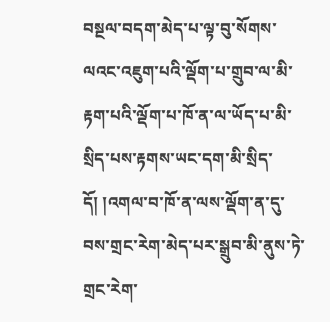བསྔལ་བདག་མེད་པ་ལྟ་བུ་སོགས་ལའང་འཇུག་པའི་ལྡོག་པ་གྲུབ་ལ་མི་རྟག་པའི་ལྡོག་པ་ཁོ་ན་ལ་ཡོད་པ་མི་སྲིད་པས་རྟགས་ཡང་དག་མི་སྲིད་དོ། །འགལ་བ་ཁོ་ན་ལས་ལྡོག་ན་དུ་བས་གྲང་རེག་མེད་པར་སྒྲུབ་མི་ནུས་ཏེ་གྲང་རེག་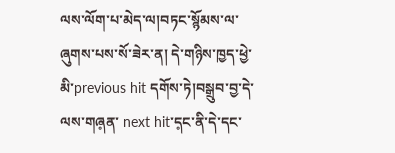ལས་ལོག་པ་མེད་ལ།བཏང་སྙོམས་ལ་ཞུགས་པས་སོ་ཟེར་ན། དེ་གཉིས་ཁྱད་ཕྱེ་མི་previous hit དགོས་ཏེ།བསྒྲུབ་བྱ་དེ་ལས་གཞ༷ན་ next hit་ད༷ང་ནི་དེ་དང་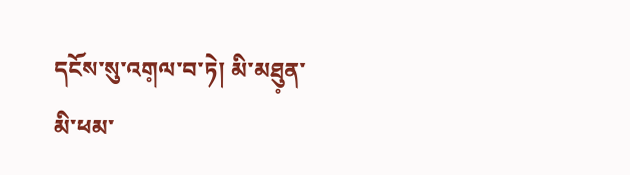དངོས་སུ་འག༷ལ་བ་ཏེ། མི་མཐུ༷ན་
མི་ཕམ་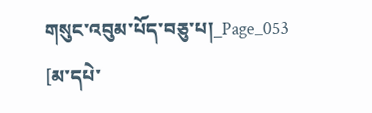གསུང་འབུམ་པོད་བཅུ་པ།_Page_053
[མ་དཔེ་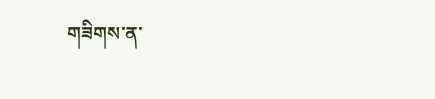གཟིགས་ན་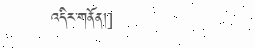འདིར་གནོན།]